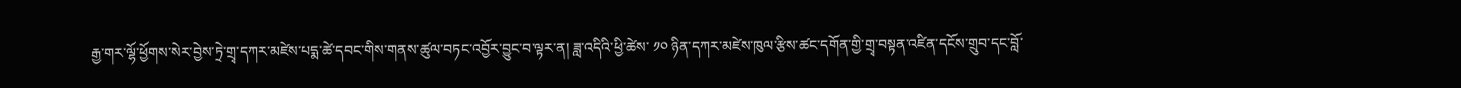རྒྱ་གར་ལྷོ་ཕྱོགས་སེར་བྱེས་ཏྲེ་གྲྭ་དཀར་མཛེས་པདྨ་ཚེ་དབང་གིས་གནས་ཚུལ་བཏང་འབྱོར་བྱུང་བ་ལྟར་ན། ཟླ་འདིའི་ཕྱི་ཚེས་ ༡༠ ཉིན་དཀར་མཛེས་ཁུལ་རྩིས་ཚང་དགོན་གྱི་གྲྭ་བསྟན་འཛིན་དངོས་གྲུབ་དང་བློ་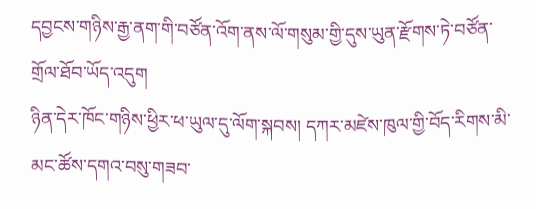དབྱངས་གཉིས་རྒྱ་ནག་གི་བཙོན་འོག་ནས་ལོ་གསུམ་གྱི་དུས་ཡུན་རྫོགས་ཏེ་བཙོན་གྲོལ་ཐོབ་ཡོད་འདུག
ཉིན་དེར་ཁོང་གཉིས་ཕྱིར་ཕ་ཡུལ་དུ་ལོག་སྐབས། དཀར་མཛེས་ཁུལ་གྱི་བོད་རིགས་མི་མང་ཚོས་དགའ་བསུ་གཟབ་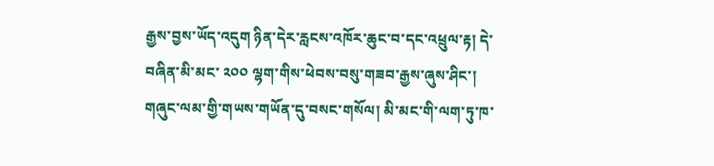རྒྱས་བྱས་ཡོད་འདུག ཉིན་དེར་རླངས་འཁོར་ཆུང་བ་དང་འཕྲུལ་རྟ། དེ་བཞིན་མི་མང་ ༢༠༠ ལྷག་གིས་ཕེབས་བསུ་གཟབ་རྒྱས་ཞུས་ཤིང་། གཞུང་ལམ་གྱི་གཡས་གཡོན་དུ་བསང་གསོལ། མི་མང་གི་ལག་ཏུ་ཁ་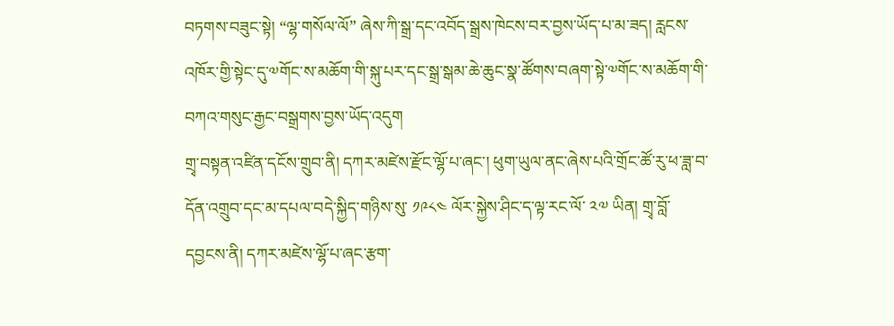བཏགས་བཟུང་སྟེ། “ལྷ་གསོལ་ལོ” ཞེས་ཀི་སྒྲ་དང་འབོད་སྒྲས་ཁེངས་བར་བྱས་ཡོད་པ་མ་ཟད། རླངས་འཁོར་གྱི་སྟེང་དུ་༧གོང་ས་མཆོག་གི་སྐུ་པར་དང་སྒྲ་སྒམ་ཆེ་ཆུང་སྣ་ཚོགས་བཞག་སྟེ་༧གོང་ས་མཆོག་གི་བཀའ་གསུང་རྒྱང་བསྒྲགས་བྱས་ཡོད་འདུག
གྲྭ་བསྟན་འཛིན་དངོས་གྲུབ་ནི། དཀར་མཛེས་རྫོང་ལྷོ་པ་ཞང་། ཕུག་ཡུལ་ནང་ཞེས་པའི་གྲོང་ཚོ་རུ་ཕ་ཟླ་བ་དོན་འགྲུབ་དང་མ་དཔལ་བདེ་སྐྱིད་གཉིས་སུ་ ༡༩༨༤ ལོར་སྐྱེས་ཤིང་ད་ལྟ་རང་ལོ་ ༢༧ ཡིན། གྲྭ་བློ་དབྱངས་ནི། དཀར་མཛེས་ལྷོ་པ་ཞང་རྩག་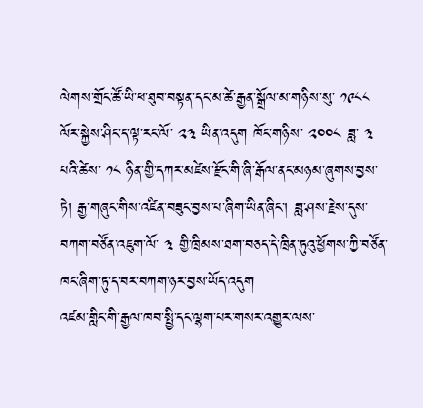ལེགས་གྲོང་ཚོ་ཡི་ཕ་ཐུབ་བསྟན་དང་མ་ཚེ་རྒྱན་སྒྲོལ་མ་གཉིས་སུ་ ༡༩༨༨ ལོར་སྐྱེས་ཤིང་ད་ལྟ་རང་ལོ་ ༢༣ ཡིན་འདུག ཁོང་གཉིས་ ༢༠༠༨ ཟླ་ ༣ པའི་ཚེས་ ༡༨ ཉིན་གྱི་དཀར་མཛེས་རྫོང་གི་ཞི་རྒོལ་ནང་མཉམ་ཞུགས་བྱས་ཏེ། རྒྱ་གཞུང་གིས་འཛིན་བཟུང་བྱས་པ་ཞིག་ཡིན་ཞིང་། ཟླ་ཤས་རྗེས་དུས་བཀག་བཙོན་འཇུག་ལོ་ ༣ གྱི་ཁྲིམས་ཐག་བཅད་དེ་ཁྲིན་ཏུའུ་ཕྱོགས་ཀྱི་བཙོན་ཁང་ཞིག་ཏུ་ད་བར་བཀག་ཉར་བྱས་ཡོད་འདུག
འཛམ་གླིང་གི་རྒྱལ་ཁབ་སྤྱི་དང་ལྷག་པར་གསར་འགྱུར་ལས་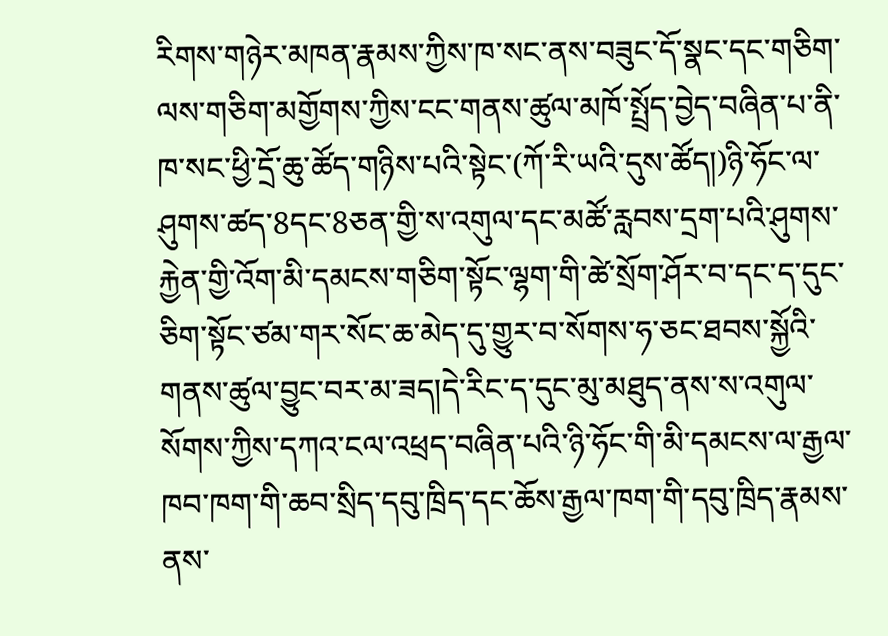རིགས་གཉེར་མཁན་རྣམས་ཀྱིས་ཁ་སང་ནས་བཟུང་དོ་སྣང་དང་གཅིག་ལས་གཅིག་མགྱོགས་ཀྱིས་ངང་གནས་ཚུལ་མཁོ་སྤྲོད་བྱེད་བཞིན་པ་ནི་ཁ་སང་ཕྱི་དྲོ་ཆུ་ཚོད་གཉིས་པའི་སྟེང་(ཀོ་རི་ཡའི་དུས་ཚོད།)ཉི་ཧོང་ལ་ཤུགས་ཚད་8དང་8ཅན་གྱི་ས་འགུལ་དང་མཚོ་རླབས་དྲག་པའི་ཤུགས་རྐྱེན་གྱི་འོག་མི་དམངས་གཅིག་སྟོང་ལྷག་གི་ཚེ་སྲོག་ཤོར་བ་དང་ད་དུང་ཅིག་སྟོང་ཙམ་གར་སོང་ཆ་མེད་དུ་གྱུར་བ་སོགས་ཧ་ཅང་ཐབས་སྐྱོའི་གནས་ཚུལ་བྱུང་བར་མ་ཟད།དེ་རིང་ད་དུང་མུ་མཐུད་ནས་ས་འགུལ་སོགས་ཀྱིས་དཀའ་ངལ་འཕྲད་བཞིན་པའི་ཉི་ཧོང་གི་མི་དམངས་ལ་རྒྱལ་ཁབ་ཁག་གི་ཆབ་སྲིད་དབུ་ཁྲིད་དང་ཆོས་རྒྱལ་ཁག་གི་དབུ་ཁྲིད་རྣམས་ནས་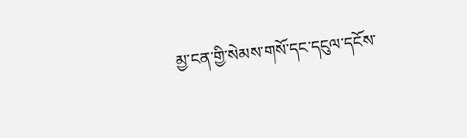མྱ་ངན་གྱི་སེམས་གསོ་དང་དངུལ་དངོས་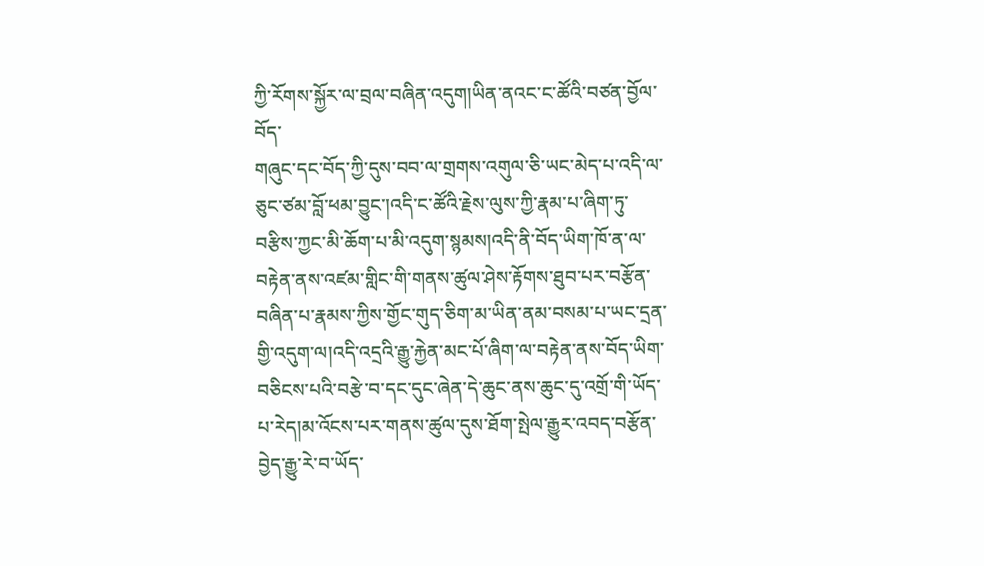ཀྱི་རོགས་སྐྱོར་ལ་བྲལ་བཞིན་འདུག།ཡིན་ནའང་ང་ཚོའི་བཙན་བྱོལ་བོད་
གཞུང་དང་བོད་ཀྱི་དུས་བབ་ལ་གྲགས་འགུལ་ཅི་ཡང་མེད་པ་འདི་ལ་ཅུང་ཙམ་བློ་ཕམ་བྱུང་།འདི་ང་ཚོའི་རྗེས་ལུས་ཀྱི་རྣམ་པ་ཞིག་ཏུ་བརྩིས་ཀྱང་མི་ཆོག་པ་མི་འདུག་སྙམས།འདི་ནི་བོད་ཡིག་ཁོ་ན་ལ་བརྟེན་ནས་འཛམ་གླིང་གི་གནས་ཚུལ་ཤེས་རྟོགས་ཐུབ་པར་བརྩོན་བཞིན་པ་རྣམས་ཀྱིས་གྱོང་གུད་ཅིག་མ་ཡིན་ནམ་བསམ་པ་ཡང་དྲན་གྱི་འདུག་ལ།འདི་འདྲའི་རྒྱུ་རྐྱེན་མང་པོ་ཞིག་ལ་བརྟེན་ནས་བོད་ཡིག་བཅིངས་པའི་བརྩེ་བ་དང་དུང་ཞེན་དེ་ཆུང་ནས་ཆུང་དུ་འགྲོ་གི་ཡོད་པ་རེད།མ་འོངས་པར་གནས་ཚུལ་དུས་ཐོག་སྤེལ་རྒྱུར་འབད་བརྩོན་བྱེད་རྒྱུ་རེ་བ་ཡོད་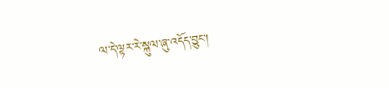ལ་དེ་ལྟར་རེ་སྐུལ་ཞུ་འདོད་བྱུང་།